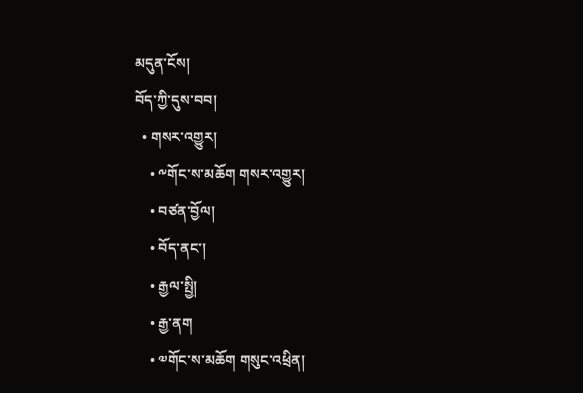མདུན་ངོས།
བོད་ཀྱི་དུས་བབ།
  • གསར་འགྱུར།
    • ༸གོང་ས་མཆོག གསར་འགྱུར།
    • བཙན་བྱོལ།
    • བོད་ནང་།
    • རྒྱལ་སྤྱི།
    • རྒྱ་ནག
    • ༧གོང་ས་མཆོག གསུང་འཕྲིན།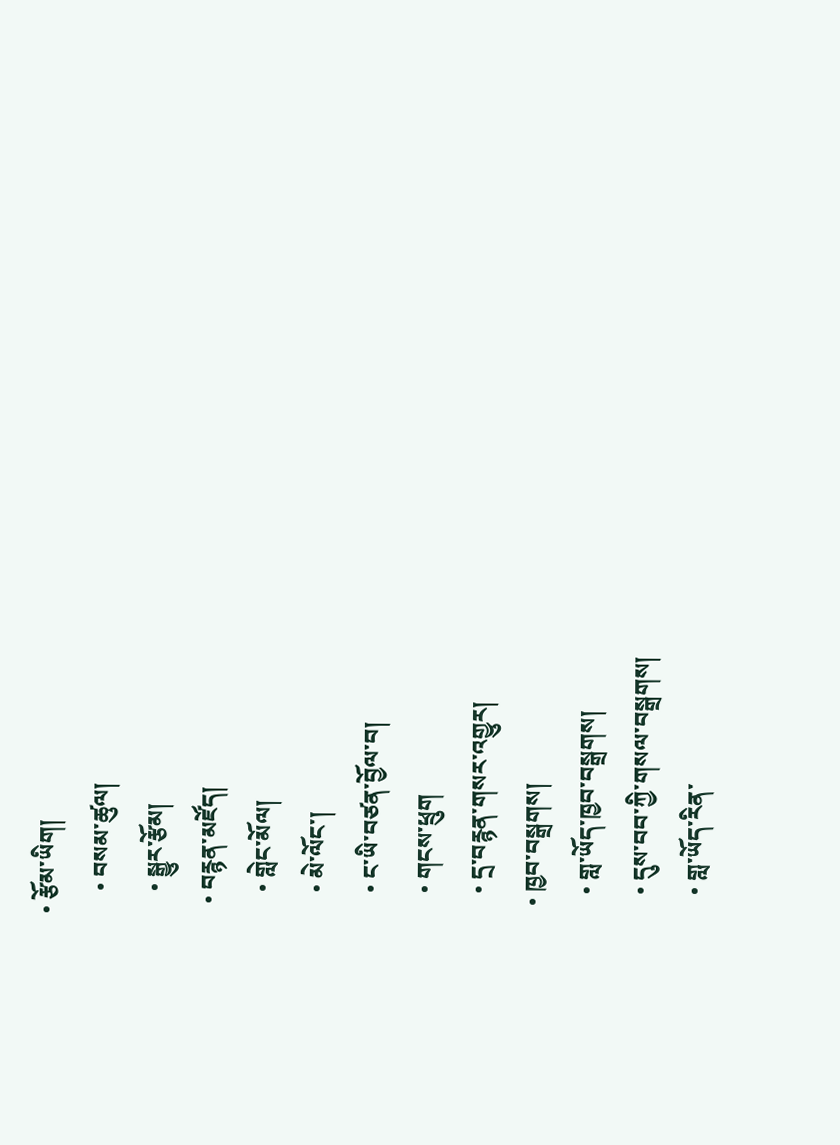• རྩོམ་ཡིག།
    • བསམ་ཚུལ།
    • སྒྱུར་རྩོམ།
  • བརྙན་མཛོད།
    • གླེང་མོལ།
    • མེ་ལོང་།
    • ང་ཡི་བཙན་བྱོལ་བ།
    • གངས་ཕྲུག
    • དྲ་བརྙན་གསར་འགྱུར།
  • ཁྱབ་བསྒྲགས།
    • གླ་ཡོད་ཁྱབ་བསྒྲགས།
    • དུས་བབ་ཀྱི་གསལ་བསྒྲགས།
    • གླ་ཡོད་རིན་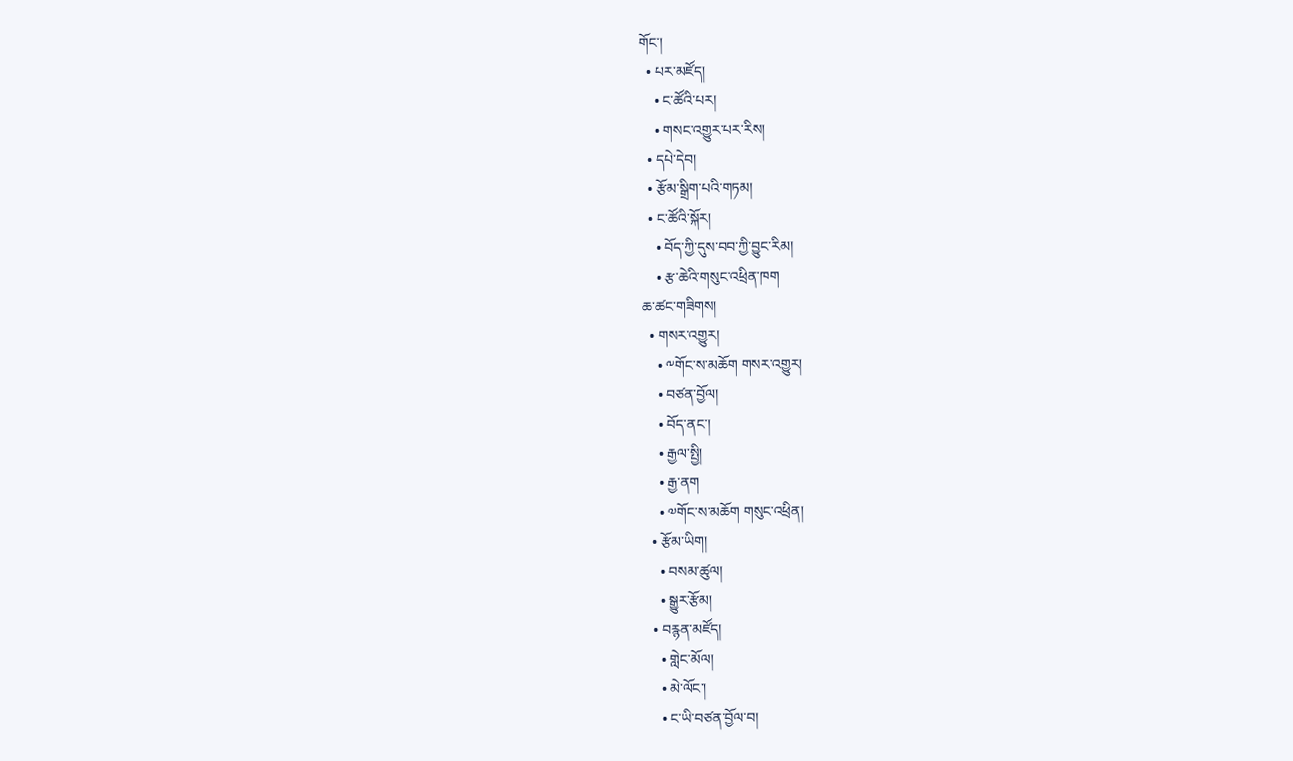གོང་།
  • པར་མཛོད།
    • ང་ཚོའི་པར།
    • གསང་འགྱུར་པར་རིས།
  • དཔེ་དེབ།
  • རྩོམ་སྒྲིག་པའི་གཏམ།
  • ང་ཚོའི་སྐོར།
    • བོད་ཀྱི་དུས་བབ་ཀྱི་བྱུང་རིམ།
    • རྩ་ཆེའི་གསུང་འཕྲིན་ཁག
ཆ་ཚང་གཟིགས།
  • གསར་འགྱུར།
    • ༸གོང་ས་མཆོག གསར་འགྱུར།
    • བཙན་བྱོལ།
    • བོད་ནང་།
    • རྒྱལ་སྤྱི།
    • རྒྱ་ནག
    • ༧གོང་ས་མཆོག གསུང་འཕྲིན།
  • རྩོམ་ཡིག།
    • བསམ་ཚུལ།
    • སྒྱུར་རྩོམ།
  • བརྙན་མཛོད།
    • གླེང་མོལ།
    • མེ་ལོང་།
    • ང་ཡི་བཙན་བྱོལ་བ།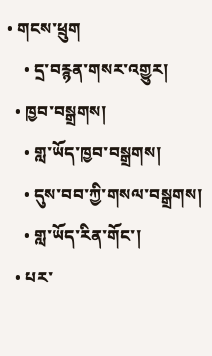• གངས་ཕྲུག
    • དྲ་བརྙན་གསར་འགྱུར།
  • ཁྱབ་བསྒྲགས།
    • གླ་ཡོད་ཁྱབ་བསྒྲགས།
    • དུས་བབ་ཀྱི་གསལ་བསྒྲགས།
    • གླ་ཡོད་རིན་གོང་།
  • པར་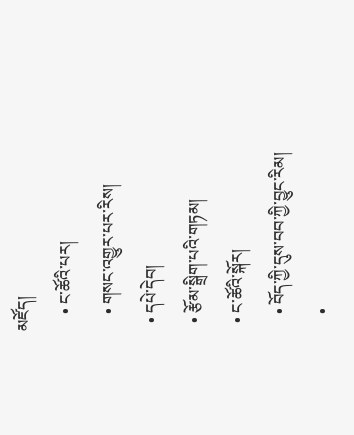མཛོད།
    • ང་ཚོའི་པར།
    • གསང་འགྱུར་པར་རིས།
  • དཔེ་དེབ།
  • རྩོམ་སྒྲིག་པའི་གཏམ།
  • ང་ཚོའི་སྐོར།
    • བོད་ཀྱི་དུས་བབ་ཀྱི་བྱུང་རིམ།
    •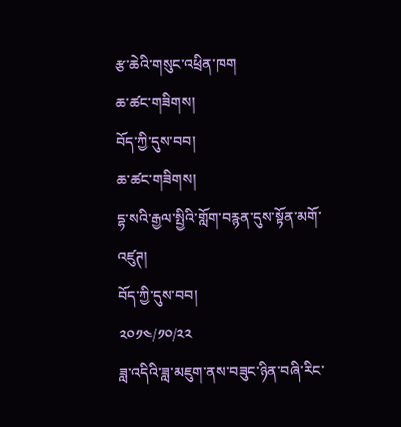རྩ་ཆེའི་གསུང་འཕྲིན་ཁག
ཆ་ཚང་གཟིགས།
བོད་ཀྱི་དུས་བབ།
ཆ་ཚང་གཟིགས།
དྷ་སའི་རྒྱལ་སྤྱིའི་གློག་བརྙན་དུས་སྟོན་མགོ་འཛུཊ།
བོད་ཀྱི་དུས་བབ།
༢༠༡༤/༡༠/༢༢
ཟླ་འདིའི་ཟླ་མཇུག་ནས་བཟུང་ཉིན་བཞི་རིང་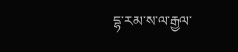དྷ་རམ་ས་ལ་རྒྱལ་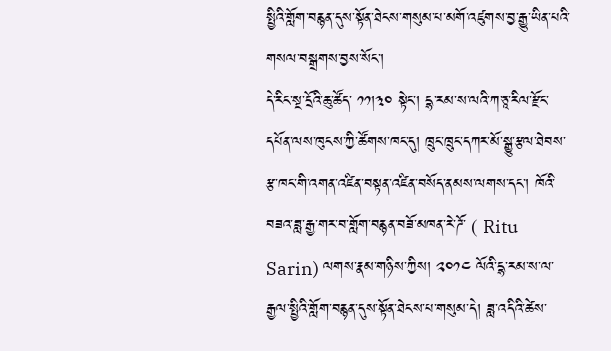སྤྱིའི་གློག་བརྙན་དུས་སྟོན་ཐེངས་གསུམ་པ་མགོ་འཛུགས་བྱ་རྒྱུ་ཡིན་པའི་གསལ་བསྒྲགས་བྱས་སོང་།
དེ་རིང་སྔ་དྲོའི་ཆུ་ཚོད་ ༡༡།༣༠ སྟེང་། དྷ་རམ་ས་ལའི་ཀ་ཅཱ་རིལ་རྫོང་དཔོན་ལས་ཁུངས་ཀྱི་ཚོགས་ཁང་དུ། ཁྲུང་ཁྲུང་དཀར་མོ་སྒྱུ་རྩལ་ཐེབས་རྩ་ཁང་གི་འགན་འཛིན་བསྟན་འཛིན་བསོད་ནམས་ལགས་དང་། ཁོའི་བཟའ་ཟླ་རྒྱ་གར་བ་གློག་བརྙན་བཟོ་མཁན་རེ་ཌོ་ ( Ritu Sarin) ལགས་རྣམ་གཉིས་ཀྱིས། ༢༠༡༤ ལོའི་དྷ་རམ་ས་ལ་རྒྱལ་སྤྱིའི་གློག་བརྙན་དུས་སྟོན་ཐེངས་པ་གསུམ་དེ། ཟླ་འདིའི་ཚེས་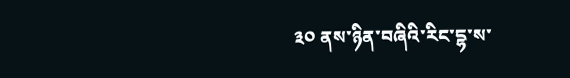༣༠ ནས་ཉིན་བཞིའི་རིང་དྷ་ས་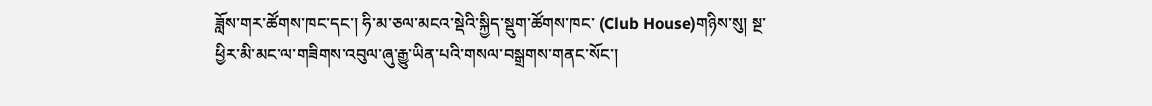ཟློས་གར་ཚོགས་ཁང་དང་། ཧི་མ་ཅལ་མངའ་སྡེའི་སྐྱིད་སྡུག་ཚོགས་ཁང་ (Club House)གཉིས་སུ། སྔ་ཕྱིར་མི་མང་ལ་གཟིགས་འབུལ་ཞུ་རྒྱུ་ཡིན་པའི་གསལ་བསྒྲགས་གནང་སོང་།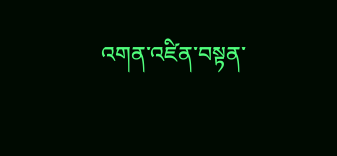འགན་འཛིན་བསྟན་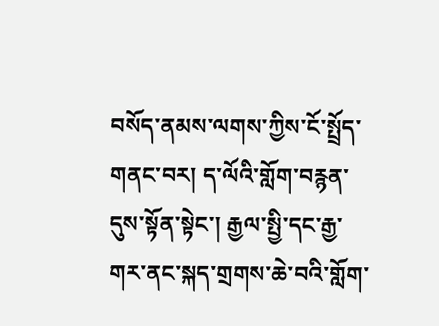བསོད་ནམས་ལགས་ཀྱིས་ངོ་སྤྲོད་གནང་བར། ད་ལོའི་གློག་བརྙན་དུས་སྟོན་སྟེང་། རྒྱལ་སྤྱི་དང་རྒྱ་གར་ནང་སྐད་གྲགས་ཆེ་བའི་གློག་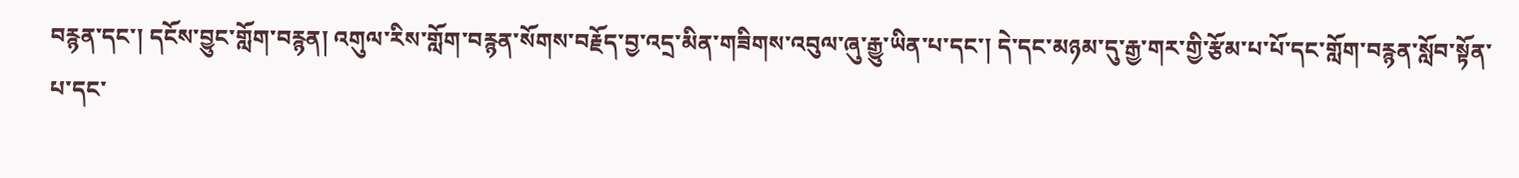བརྙན་དང་། དངོས་བྱུང་གློག་བརྙན། འགུལ་རིས་གློག་བརྙན་སོགས་བརྗོད་བྱ་འདྲ་མིན་གཟིགས་འབུལ་ཞུ་རྒྱུ་ཡིན་པ་དང་། དེ་དང་མཉམ་དུ་རྒྱ་གར་གྱི་རྩོམ་པ་པོ་དང་གློག་བརྙན་སློབ་སྟོན་པ་དང་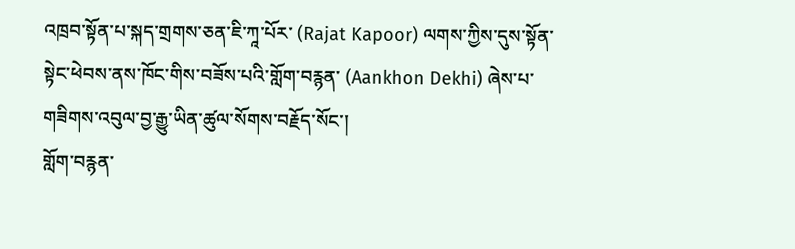འཁྲབ་སྟོན་པ་སྐད་གྲགས་ཅན་ཇི་ཀཱ་པོར་ (Rajat Kapoor) ལགས་ཀྱིས་དུས་སྟོན་སྟེང་ཕེབས་ནས་ཁོང་གིས་བཟོས་པའི་གློག་བརྙན་ (Aankhon Dekhi) ཞེས་པ་གཟིགས་འབུལ་བྱ་རྒྱུ་ཡིན་ཚུལ་སོགས་བརྗོད་སོང་།
གློག་བརྙན་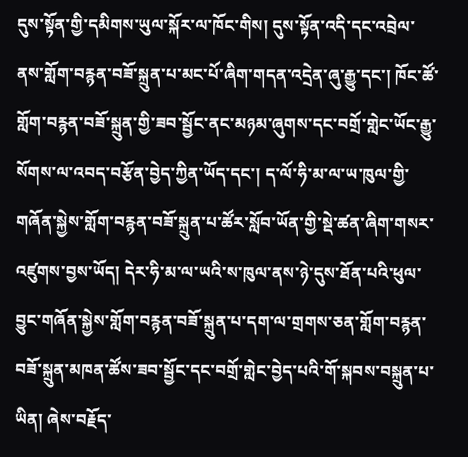དུས་སྟོན་གྱི་དམིགས་ཡུལ་སྐོར་ལ་ཁོང་གིས། དུས་སྟོན་འདི་དང་འབྲེལ་ནས་གློག་བརྙན་བཟོ་སྐྲུན་པ་མང་པོ་ཞིག་གདན་འདྲེན་ཞུ་རྒྱུ་དང་། ཁོང་ཚོ་གློག་བརྙན་བཟོ་སྐྲུན་གྱི་ཟབ་སྦྱོང་ནང་མཉམ་ཞུགས་དང་བགྲོ་གླེང་ཡོང་རྒྱུ་སོགས་ལ་འབད་བརྩོན་བྱེད་ཀྱིན་ཡོད་དང་། ད་ལོ་ཧི་མ་ལ་ཡ་ཁུལ་གྱི་གཞོན་སྐྱེས་གློག་བརྙན་བཟོ་སྐྲུན་པ་ཚོར་སློབ་ཡོན་གྱི་སྡེ་ཚན་ཞིག་གསར་འཛུགས་བྱས་ཡོད། དེར་ཧི་མ་ལ་ཡའི་ས་ཁུལ་ནས་ཉེ་དུས་ཐོན་པའི་ཕུལ་བྱུང་གཞོན་སྐྱེས་གློག་བརྙན་བཟོ་སྐྲུན་པ་དག་ལ་གྲགས་ཅན་གློག་བརྙན་བཟོ་སྐྲུན་མཁན་ཚོས་ཟབ་སྦྱོང་དང་བགྲོ་གླེང་བྱེད་པའི་གོ་སྐབས་བསྐྲུན་པ་ཡིན། ཞེས་བརྗོད་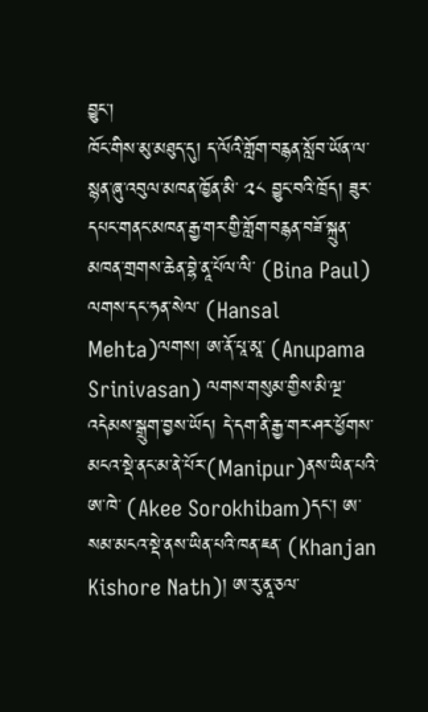བྱུང་།
ཁོང་གིས་མུ་མཐུད་དུ། ད་ལོའི་གློག་བརྙན་སློབ་ཡོན་ལ་སྙན་ཞུ་འབུལ་མཁན་ཁྱོན་མི་ ༢༨ བྱུང་བའི་ཁྲོད། ཟུར་དཔང་གནང་མཁན་རྒྱ་གར་གྱི་གློག་བརྙན་བཟོ་སྐྲུན་མཁན་གྲགས་ཆེན་བྷེ་ནཱ་པོལ་ལི་ (Bina Paul) ལགས་དང་ཧན་སེལ་ (Hansal Mehta)ལགས། ཨ་ནོ་པཱ་མཱ་ (Anupama Srinivasan) ལགས་གསུམ་གྱིས་མི་ལྔ་འདེམས་སྒྲུག་བྱས་ཡོད། དེ་དག་ནི་རྒྱ་གར་ཤར་ཕྱོགས་མངའ་སྡེ་ནང་མ་ནེ་པོར་(Manipur)ནས་ཡིན་པའི་ཨ་ཁེ་ (Akee Sorokhibam)དང་། ཨ་སམ་མངའ་སྡེ་ནས་ཡིན་པའི་ཁན་ཇན་ (Khanjan Kishore Nath)། ཨ་རུ་ནཱ་ཅལ་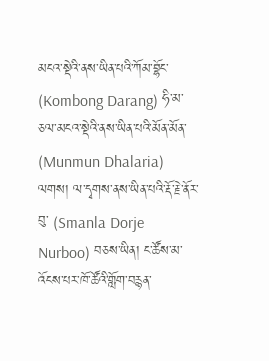མངའ་སྡེའི་ནས་ཡིན་པའི་ཀོམ་བྷོང་ (Kombong Darang) ཧི་མ་ཅལ་མངའ་སྡེའི་ནས་ཡིན་པའི་མོན་མོན་ (Munmun Dhalaria) ལགས། ལ་དྭགས་ནས་ཡིན་པའི་རྡོ་རྗེ་ནོར་བུ་ (Smanla Dorje Nurboo) བཅས་ཡིན། ང་ཚོས་མ་འོངས་པར་ཁོ་ཚོའི་གློག་བརྙན་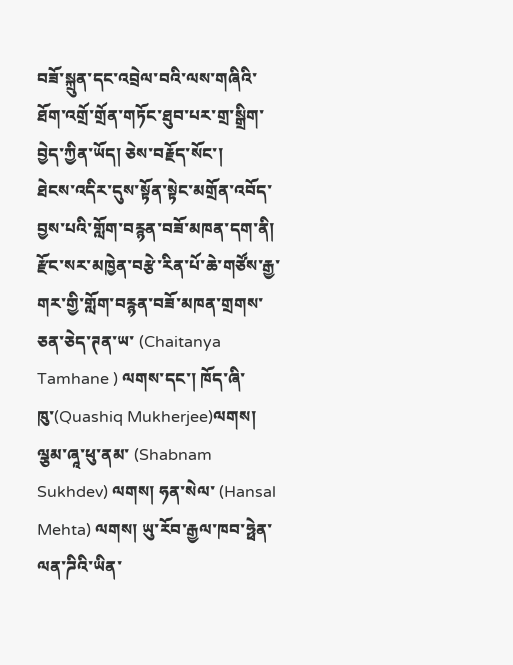བཟོ་སྐྲུན་དང་འབྲེལ་བའི་ལས་གཞིའི་ཐོག་འགྲོ་གྲོན་གཏོང་ཐུབ་པར་གྲ་སྒྲིག་བྱེད་ཀྱིན་ཡོད། ཅེས་བརྗོད་སོང་།
ཐེངས་འདིར་དུས་སྟོན་སྟེང་མགྲོན་འབོད་བྱས་པའི་གློག་བརྙན་བཟོ་མཁན་དག་ནི། རྫོང་སར་མཁྱེན་བརྩེ་རིན་པོ་ཆེ་གཙོས་རྒྱ་གར་གྱི་གློག་བརྙན་བཟོ་མཁན་གྲགས་ཅན་ཅེད་ཊན་ཡ་ (Chaitanya Tamhane ) ལགས་དང་། ཁོད་ཞི་ཁུ་(Quashiq Mukherjee)ལགས། ལྕམ་ཞཱ་ཕུ་ནམ་ (Shabnam Sukhdev) ལགས། ཧན་སེལ་ (Hansal Mehta) ལགས། ཡུ་རོབ་རྒྱལ་ཁབ་ཧྥེན་ལན་ཌིའི་ཡིན་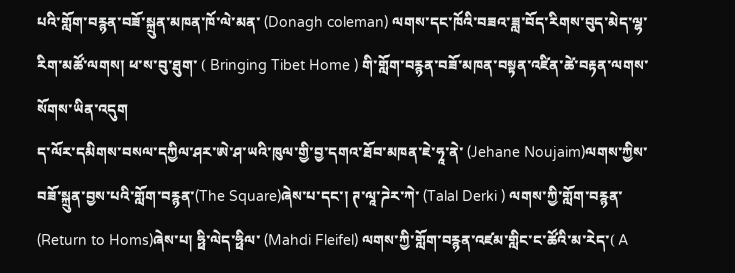པའི་གློག་བརྙན་བཟོ་སྐྲུན་མཁན་ཁོ་ལེ་མན་ (Donagh coleman) ལགས་དང་ཁོའི་བཟའ་ཟླ་བོད་རིགས་བུད་མེད་ལྷ་རིག་མཚོ་ལགས། ཕ་ས་བུ་ཐུག་ ( Bringing Tibet Home ) གི་གློག་བརྙན་བཟོ་མཁན་བསྟན་འཛིན་ཚེ་བརྟན་ལགས་སོགས་ཡིན་འདུག
ད་ལོར་དམིགས་བསལ་དཀྱིལ་ཤར་ཨེ་ཤ་ཡའི་ཁུལ་གྱི་བྱ་དགའ་ཐོབ་མཁན་ཇེ་ཧཱ་ནེ་ (Jehane Noujaim)ལགས་ཀྱིས་བཟོ་སྐྲུན་བྱས་པའི་གློག་བརྙན་(The Square)ཞེས་པ་དང་། ཊ་ལཱ་ཌེར་ཀེ་ (Talal Derki ) ལགས་ཀྱི་གློག་བརྙན་ (Return to Homs)ཞེས་པ། ཧྥི་ལེད་ཧྥིལ་ (Mahdi Fleifel) ལགས་ཀྱི་གློག་བརྙན་འཛམ་གླིང་ང་ཚོའི་མ་རེད་( A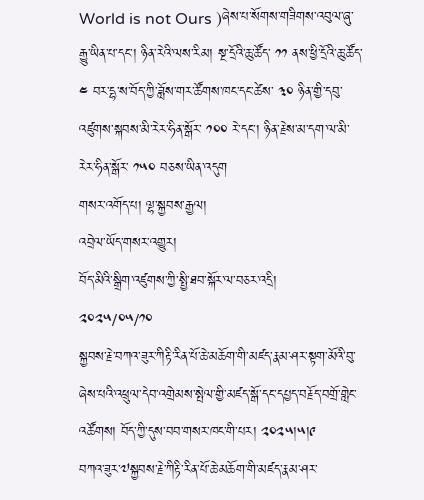World is not Ours )ཞེས་པ་སོགས་གཟིགས་འབུལ་ཞུ་རྒྱུ་ཡིན་པ་དང་། ཉིན་རེའི་ལས་རིམ། སྔ་དྲོའི་ཆུ་ཚོད་ ༡༡ ནས་ཕྱི་དྲོའི་ཆུ་ཚོད་ ༤ བར་དྷ་ས་བོད་ཀྱི་ཟློས་གར་ཚོགས་ཁང་དང་ཚེས་ ༣༠ ཉིན་གྱི་དབུ་འཛུགས་སྐབས་མི་རེར་ཧིན་སྒོར་ ༡༠༠ རེ་དང་། ཉིན་རྗེས་མ་དག་ལ་མི་རེར་ཧིན་སྒོར་ ༡༥༠ བཅས་ཡིན་འདུག
གསར་འགོད་པ། ལྷ་སྐྱབས་རྒྱལ།
འབྲེལ་ཡོད་གསར་འགྱུར།
བོད་མིའི་སྒྲིག་འཛུགས་ཀྱི་སྤྱི་ཐབ་སྐོར་ལ་བཅར་འདྲི།
༢༠༢༥/༠༥/༡༠
སྐྱབས་རྗེ་བཀའ་ཟུར་ཀིརྟི་རིན་པོ་ཆེ་མཆོག་གི་མཛད་རྣམ་ཤར་སྟག་མོའི་བུ་ཞེས་པའི་འཕྲུལ་དེབ་འགྲེམས་སྤེལ་གྱི་མཛད་སྒོ་དང་དཔྱད་བརྗོད་བགྲོ་གླེང་འཚོགས། བོད་ཀྱི་དུས་བབ་གསར་ཁང་གི་པར། ༢༠༢༥།༥།༩
བཀའ་ཟུར་༧སྐྱབས་རྗེ་ཀིརྟི་རིན་པོ་ཆེ་མཆོག་གི་མཛད་རྣམ་ཤར་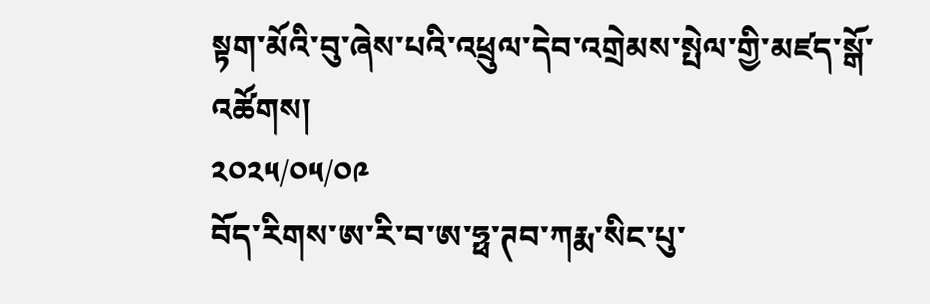སྟག་མོའི་བུ་ཞེས་པའི་འཕྲུལ་དེབ་འགྲེམས་སྤེལ་གྱི་མཛད་སྒོ་འཚོགས།
༢༠༢༥/༠༥/༠༩
བོད་རིགས་ཨ་རི་བ་ཨ་ཧྥ་ཊབ་ཀརྨ་སིང་པུ་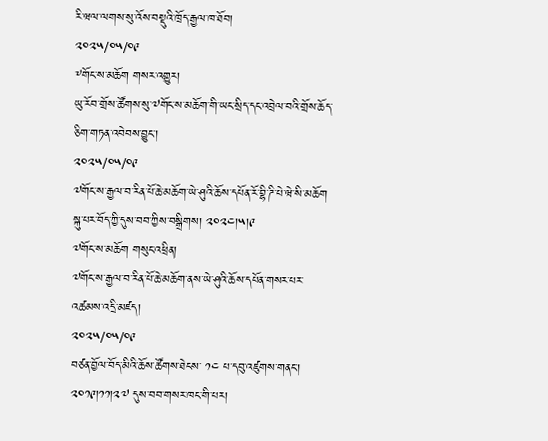རི་ཝལ་ལགས་སུ་འོས་བསྡུའི་ཁྲོད་རྒྱལ་ཁ་ཐོབ།
༢༠༢༥/༠༥/༠༩
༸གོང་ས་མཆོག གསར་འགྱུར།
ཡུ་རོབ་གྲོས་ཚོགས་སུ་༧གོང་ས་མཆོག་གི་ཡང་སྲིད་དང་འབྲེལ་བའི་གྲོས་ཆོད་ཅིག་གཏན་འབེབས་བྱུང་།
༢༠༢༥/༠༥/༠༩
༧གོང་ས་རྒྱལ་བ་རིན་པོ་ཆེ་མཆོག་ཡེ་ཤུའི་ཆོས་དཔོན་རོ་བྷི་ཌི་པེ་ཝེ་སི་མཆོག སྐུ་པར་བོད་ཀྱི་དུས་བབ་ཀྱིས་བསྒྲིགས། ༢༠༢༤།༥།༩
༧གོང་ས་མཆོག གསུང་འཕྲིན།
༧གོང་ས་རྒྱལ་བ་རིན་པོ་ཆེ་མཆོག་ནས་ཡེ་ཤུའི་ཆོས་དཔོན་གསར་པར་འཚམས་འདྲི་མཛད།
༢༠༢༥/༠༥/༠༩
བཙན་བྱོལ་བོད་མིའི་ཆོས་ཚོགས་ཐེངས་ ༡༤ པ་དབུ་འཛུགས་གནང་། ༢༠༡༩།༡༡།༢༧ དུས་བབ་གསར་ཁང་གི་པར།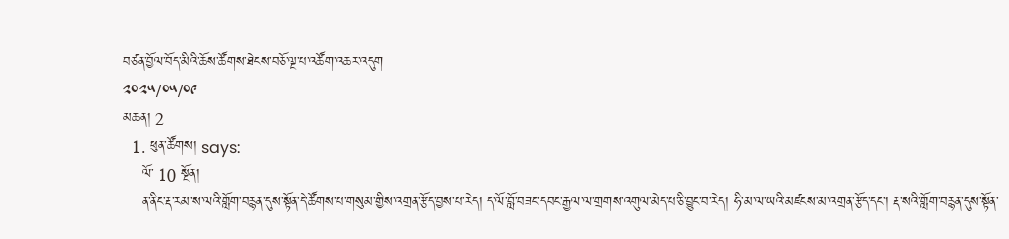བཙན་བྱོལ་བོད་མིའི་ཆོས་ཚོགས་ཐེངས་བཅོ་ལྔ་པ་འཚོག་འཆར་འདུག
༢༠༢༥/༠༥/༠༩
མཆན། 2
  1. ཕུན་ཚོགས། says:
    ལོ་ 10 སྔོན།
    ན་ནིང་རྡ་རམ་ས་ལའི་གློག་བརྙན་དུས་སྟོན་དེ་ཚོགས་པ་གསུམ་གྱིས་འགྲན་རྩོད་བྱས་པ་རེད། ད་ལོ་བློ་བཟང་དབང་རྒྱལ་ལ་གྲགས་འགུལ་མེད་པ་ཅི་བྱུང་བ་རེད། ཧི་མ་ལ་ཡའི་མཛངས་མ་འགྲན་རྩོད་དང་། རྡ་སའི་གློག་བརྙན་དུས་སྟོན་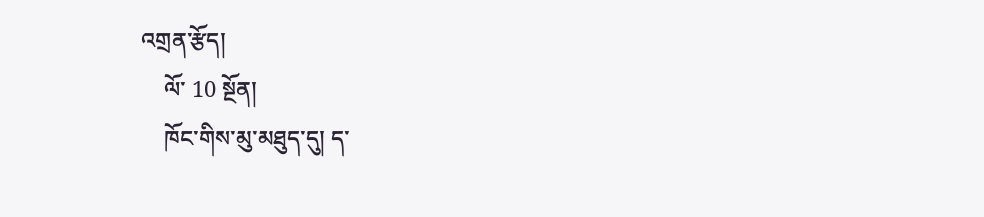འགྲན་རྩོད།
    ལོ་ 10 སྔོན།
    ཁོང་གིས་མུ་མཐུད་དུ། ད་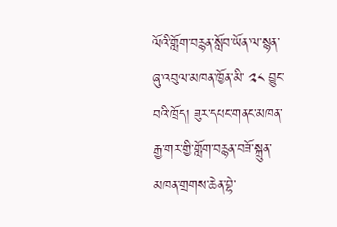ལོའི་གློག་བརྙན་སློབ་ཡོན་ལ་སྙན་ཞུ་འབུལ་མཁན་ཁྱོན་མི་ ༢༨ བྱུང་བའི་ཁྲོད། ཟུར་དཔང་གནང་མཁན་རྒྱ་གར་གྱི་གློག་བརྙན་བཟོ་སྐྲུན་མཁན་གྲགས་ཆེན་བྷེ་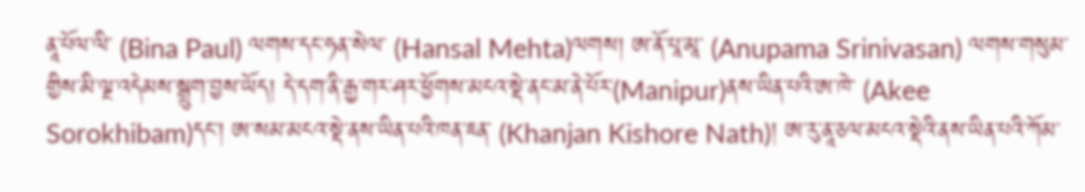ནཱ་པོལ་ལི་ (Bina Paul) ལགས་དང་ཧན་སེལ་ (Hansal Mehta)ལགས། ཨ་ནོ་པཱ་མཱ་ (Anupama Srinivasan) ལགས་གསུམ་གྱིས་མི་ལྔ་འདེམས་སྒྲུག་བྱས་ཡོད། དེ་དག་ནི་རྒྱ་གར་ཤར་ཕྱོགས་མངའ་སྡེ་ནང་མ་ནེ་པོར་(Manipur)ནས་ཡིན་པའི་ཨ་ཁེ་ (Akee Sorokhibam)དང་། ཨ་སམ་མངའ་སྡེ་ནས་ཡིན་པའི་ཁན་ཇན་ (Khanjan Kishore Nath)། ཨ་རུ་ནཱ་ཅལ་མངའ་སྡེའི་ནས་ཡིན་པའི་ཀོམ་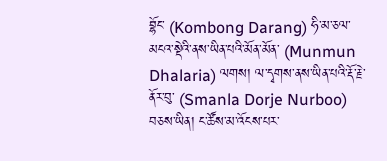བྷོང་ (Kombong Darang) ཧི་མ་ཅལ་མངའ་སྡེའི་ནས་ཡིན་པའི་མོན་མོན་ (Munmun Dhalaria) ལགས། ལ་དྭགས་ནས་ཡིན་པའི་རྡོ་རྗེ་ནོར་བུ་ (Smanla Dorje Nurboo) བཅས་ཡིན། ང་ཚོས་མ་འོངས་པར་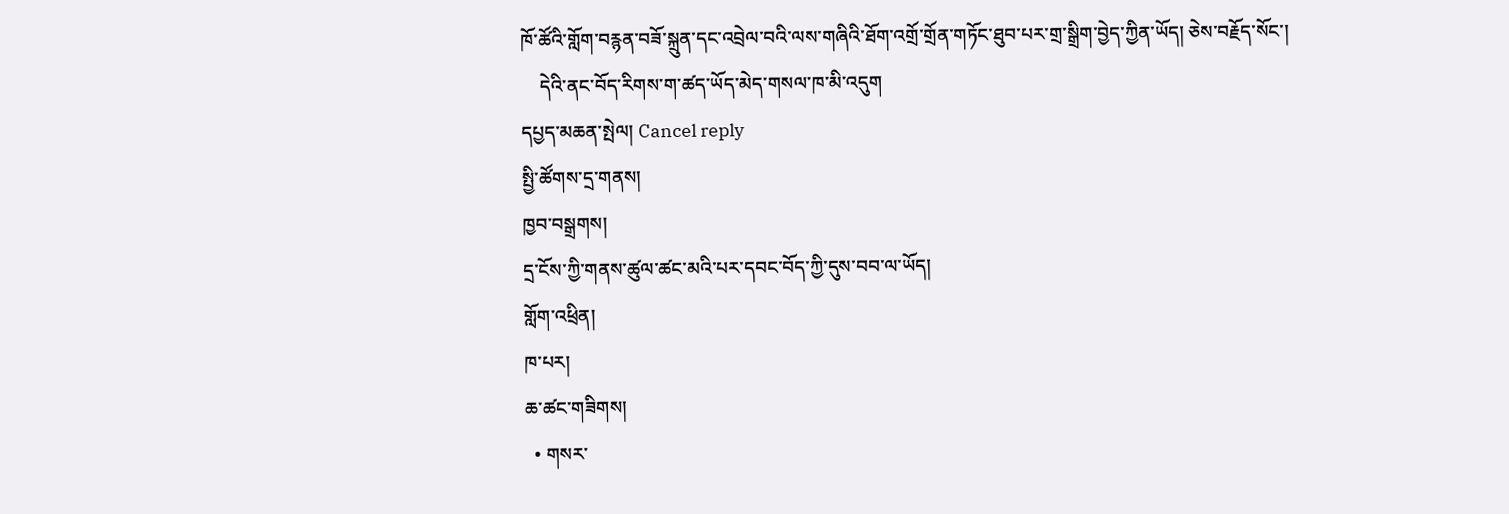ཁོ་ཚོའི་གློག་བརྙན་བཟོ་སྐྲུན་དང་འབྲེལ་བའི་ལས་གཞིའི་ཐོག་འགྲོ་གྲོན་གཏོང་ཐུབ་པར་གྲ་སྒྲིག་བྱེད་ཀྱིན་ཡོད། ཅེས་བརྗོད་སོང་།
    དེའི་ནང་བོད་རིགས་ག་ཚད་ཡོད་མེད་གསལ་ཁ་མི་འདུག
དཔྱད་མཆན་སྤེལ། Cancel reply
སྤྱི་ཚོགས་དྲ་གནས།
ཁྱབ་བསྒྲགས།
དྲ་ངོས་ཀྱི་གནས་ཚུལ་ཚང་མའི་པར་དབང་བོད་ཀྱི་དུས་བབ་ལ་ཡོད།
གློག་འཕྲིན།
ཁ་པར།
ཆ་ཚང་གཟིགས།
  • གསར་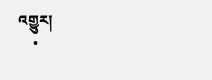འགྱུར།
    •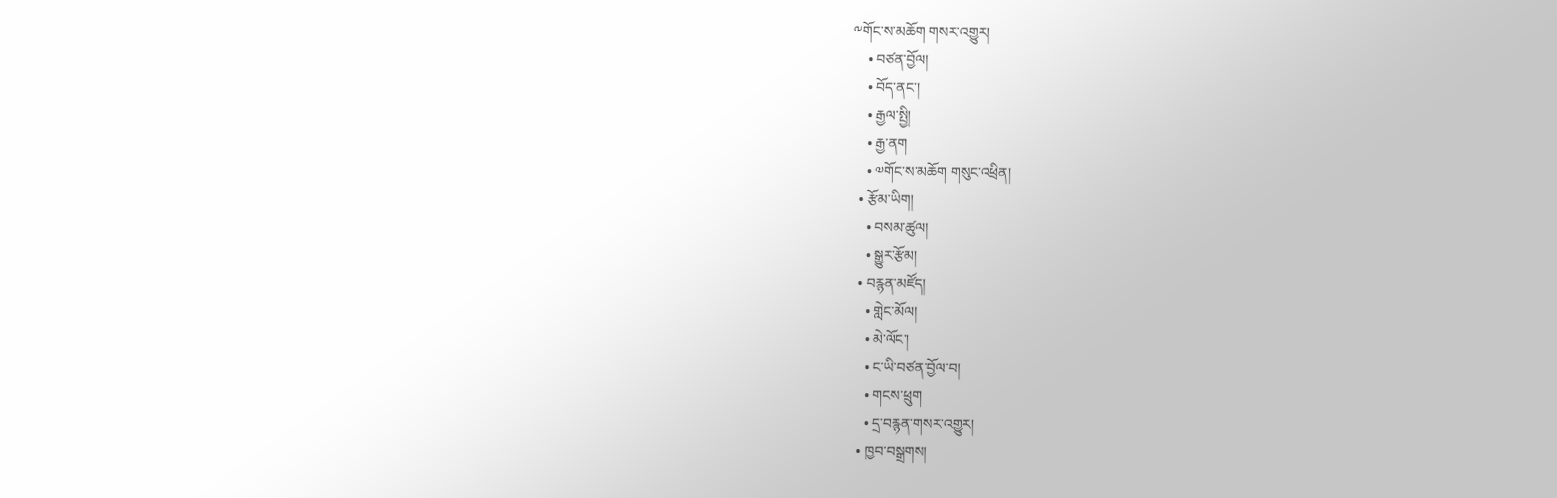༸གོང་ས་མཆོག གསར་འགྱུར།
    • བཙན་བྱོལ།
    • བོད་ནང་།
    • རྒྱལ་སྤྱི།
    • རྒྱ་ནག
    • ༧གོང་ས་མཆོག གསུང་འཕྲིན།
  • རྩོམ་ཡིག།
    • བསམ་ཚུལ།
    • སྒྱུར་རྩོམ།
  • བརྙན་མཛོད།
    • གླེང་མོལ།
    • མེ་ལོང་།
    • ང་ཡི་བཙན་བྱོལ་བ།
    • གངས་ཕྲུག
    • དྲ་བརྙན་གསར་འགྱུར།
  • ཁྱབ་བསྒྲགས།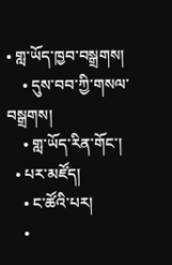• གླ་ཡོད་ཁྱབ་བསྒྲགས།
    • དུས་བབ་ཀྱི་གསལ་བསྒྲགས།
    • གླ་ཡོད་རིན་གོང་།
  • པར་མཛོད།
    • ང་ཚོའི་པར།
    •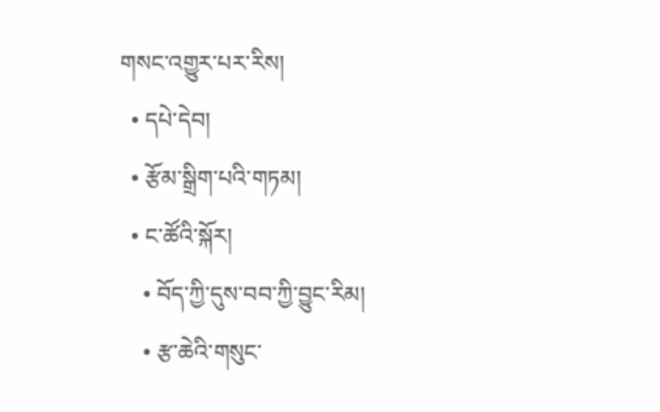གསང་འགྱུར་པར་རིས།
  • དཔེ་དེབ།
  • རྩོམ་སྒྲིག་པའི་གཏམ།
  • ང་ཚོའི་སྐོར།
    • བོད་ཀྱི་དུས་བབ་ཀྱི་བྱུང་རིམ།
    • རྩ་ཆེའི་གསུང་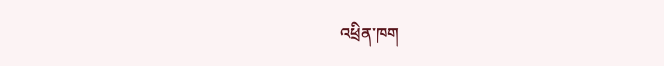འཕྲིན་ཁག